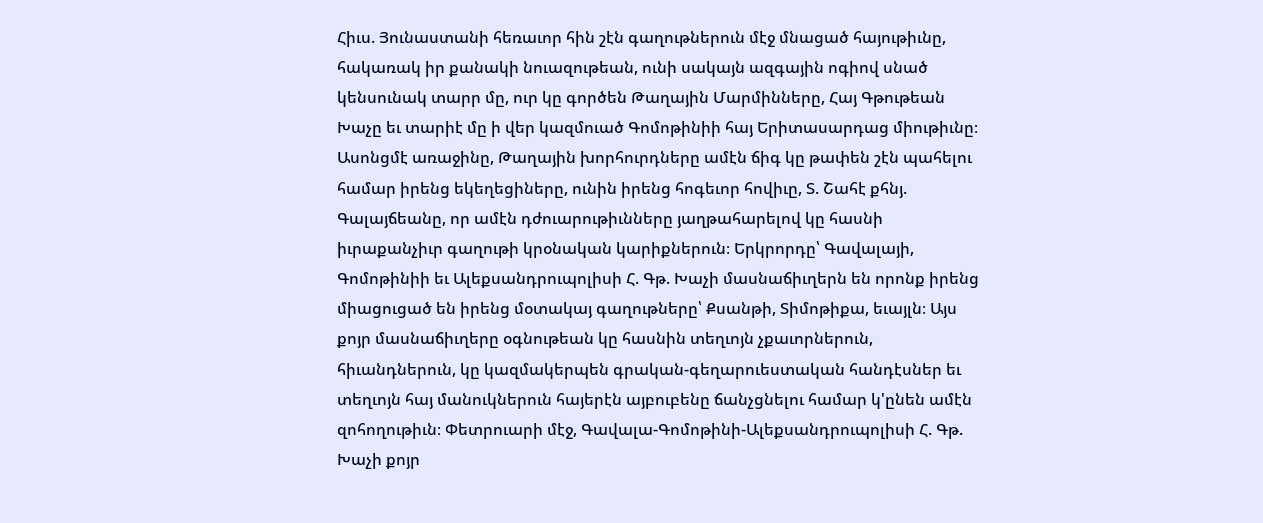Հիւս. Յունաստանի հեռաւոր հին շէն գաղութներուն մէջ մնացած հայութիւնը, հակառակ իր քանակի նուազութեան, ունի սակայն ազգային ոգիով սնած կենսունակ տարր մը, ուր կը գործեն Թաղային Մարմինները, Հայ Գթութեան Խաչը եւ տարիէ մը ի վեր կազմուած Գոմոթինիի հայ Երիտասարդաց միութիւնը։
Ասոնցմէ առաջինը, Թաղային խորհուրդները ամէն ճիգ կը թափեն շէն պահելու համար իրենց եկեղեցիները, ունին իրենց հոգեւոր հովիւը, Տ. Շահէ քհնյ. Գալայճեանը, որ ամէն դժուարութիւնները յաղթահարելով կը հասնի իւրաքանչիւր գաղութի կրօնական կարիքներուն։ Երկրորդը՝ Գավալայի, Գոմոթինիի եւ Ալեքսանդրուպոլիսի Հ. Գթ. Խաչի մասնաճիւղերն են որոնք իրենց միացուցած են իրենց մօտակայ գաղութները՝ Քսանթի, Տիմոթիքա, եւայլն։ Այս քոյր մասնաճիւղերը օգնութեան կը հասնին տեղւոյն չքաւորներուն, հիւանդներուն, կը կազմակերպեն գրական-գեղարուեստական հանդէսներ եւ տեղւոյն հայ մանուկներուն հայերէն այբուբենը ճանչցնելու համար կ'ընեն ամէն զոհողութիւն։ Փետրուարի մէջ, Գավալա-Գոմոթինի-Ալեքսանդրուպոլիսի Հ. Գթ. Խաչի քոյր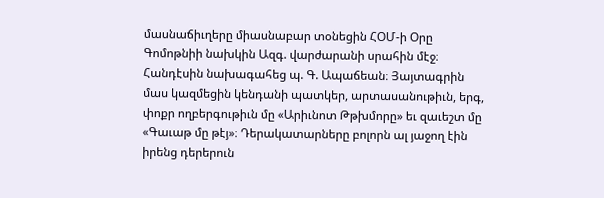մասնաճիւղերը միասնաբար տօնեցին ՀՕՄ-ի Օրը Գոմոթնիի նախկին Ազգ. վարժարանի սրահին մէջ։ Հանդէսին նախագահեց պ. Գ. Ապաճեան։ Յայտագրին մաս կազմեցին կենդանի պատկեր, արտասանութիւն, երգ, փոքր ողբերգութիւն մը «Արիւնոտ Թթխմորը» եւ զաւեշտ մը «Գաւաթ մը թէյ»։ Դերակատարները բոլորն ալ յաջող էին իրենց դերերուն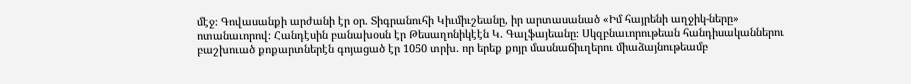մէջ։ Գովասանքի արժանի էր օր. Տիգրանուհի Կիւմիւշեանը, իր արտասանած «Իմ հայրենի աղջիկ-ները» ոտանաւորով։ Հանդէսին բանախօսն էր Թեսաղոնիկէէն Կ. Գալֆայեանը։ Սկզբնաւորութեան հանդիսականներու բաշխուած քոքարտներէն գոյացած էր 1050 տրխ. որ երեք քոյր մասնաճիւղերու միաձայնութեամբ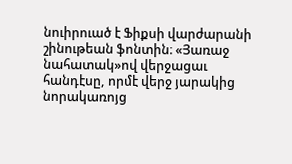նուիրուած է Ֆիքսի վարժարանի շինութեան ֆոնտին։ «Յառաջ նահատակ»ով վերջացաւ հանդէսը, որմէ վերջ յարակից նորակառոյց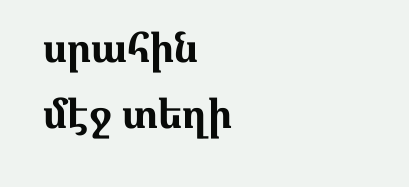սրահին մէջ տեղի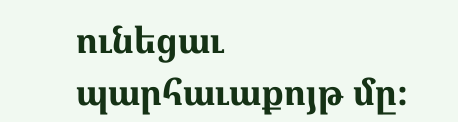ունեցաւ պարհաւաքոյթ մը։